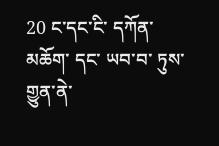20 ང་དང་ངི་ དཀོན་མཆོག་ དང་ ཡབ་བ་ ཏུས་གྱུན་ནེ་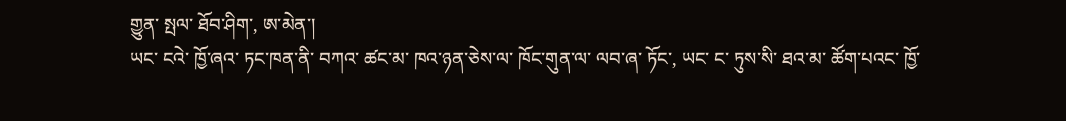གྱུན་ སྤལ་ ཐོབ་ཤིག་, ཨ་མེན་།
ཡང་ ངའེ་ ཁྱོ་ཞའ་ ཏང་ཁན་ནི་ བཀའ་ ཚང་མ་ ཁའ་ཉན་ཅེས་ལ་ ཁོང་གུན་ལ་ ལབ་ཞ་ ཏོང་, ཡང་ ང་ ཏུས་སི་ ཐའ་མ་ ཚོག་པའང་ ཁྱོ་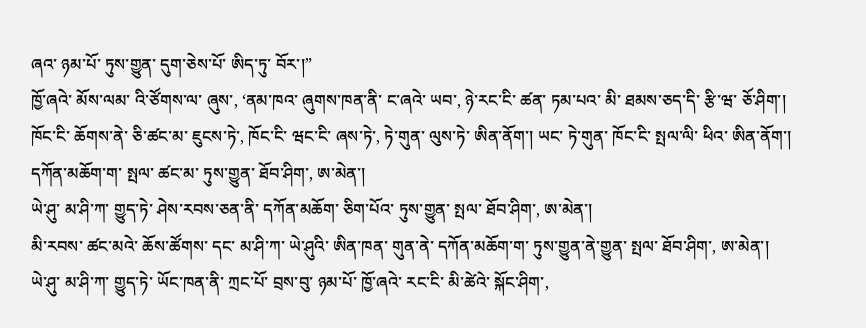ཞའ་ ཉམ་པོ་ ཏུས་གྱུན་ དུག་ཅེས་པོ་ ཨིད་ཏུ་ བོར་།”
ཁྱོ་ཞའེ་ མོས་ལམ་ འི་ཙོགས་ལ་ ཞུས་, ‘ནམ་ཁའ་ ཞུགས་ཁན་ནི་ ང་ཞའེ་ ཡབ་, ཉེ་རང་ངི་ ཚན་ ཏམ་པའ་ མི་ ཐམས་ཅད་དི་ རྩི་ཝ་ ཅོ་ཤིག་།
ཁོང་ངི་ ཆོགས་ནེ་ ཅི་ཚང་མ་ ཇུངས་ཏེ་, ཁོང་ངི་ ཝང་ངི་ ཞས་ཏེ་, ཏེ་གུན་ ལུས་ཏེ་ ཨིན་ནོག་། ཡང་ ཏེ་གུན་ ཁོང་ངི་ སྤལ་ལི་ ཕིའ་ ཨིན་ནོག་། དཀོན་མཆོག་ག་ སྤལ་ ཚང་མ་ ཏུས་གྱུན་ ཐོབ་ཤིག་, ཨ་མེན་།
ཡེ་ཤུ་ མ་ཤི་ཀ་ གྱུད་ཏེ་ ཤེས་རབས་ཅན་ནི་ དཀོན་མཆོག་ ཅིག་པོའ་ ཏུས་གྱུན་ སྤལ་ ཐོབ་ཤིག་, ཨ་མེན་།
མི་རབས་ ཚང་མའེ་ ཆོས་ཚོགས་ དང་ མ་ཤི་ཀ་ ཡེ་ཤུའི་ ཨིན་ཁན་ གུན་ནེ་ དཀོན་མཆོག་ག་ ཏུས་གྱུན་ནེ་གྱུན་ སྤལ་ ཐོབ་ཤིག་, ཨ་མེན་།
ཡེ་ཤུ་ མ་ཤི་ཀ་ གྱུད་ཏེ་ ཡོང་ཁན་ནི་ ཀྲང་པོ་ བྲས་བུ་ ཉམ་པོ་ ཁྱོ་ཞའེ་ རང་ངི་ མི་ཚེའེ་ སྐོང་ཤིག་,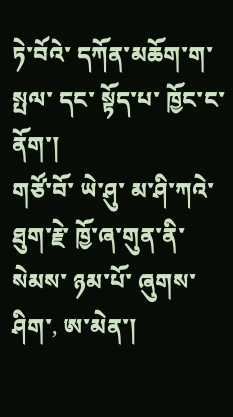ཏེ་བོའེ་ དཀོན་མཆོག་ག་ སྤལ་ དང་ སྟོད་པ་ ཁྱོང་ང་ནོག་།
གཙོ་བོ་ ཡེ་ཤུ་ མ་ཤི་ཀའེ་ ཐུག་རྗེ་ ཁྱོ་ཞ་གུན་ནི་ སེམས་ ཉམ་པོ་ ཞུགས་ཤིག་, ཨ་མེན་།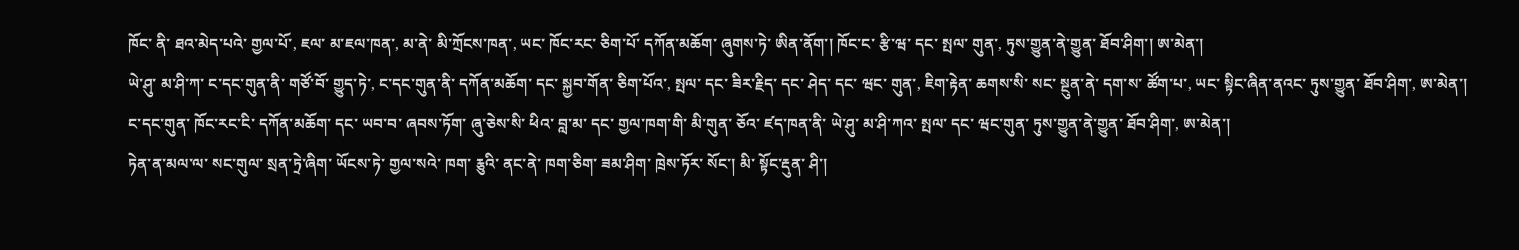ཁོང་ ནི་ ཐའ་མེད་པའེ་ གྱལ་པོ་, ཇལ་ མ་ཇལ་ཁན་, མ་ནེ་ མི་ཀྲོངས་ཁན་, ཡང་ ཁོང་རང་ ཅིག་པོ་ དཀོན་མཆོག་ ཞུགས་ཏེ་ ཨིན་ནོག་། ཁོང་ང་ རྩི་ཝ་ དང་ སྤལ་ གུན་, ཏུས་གྱུན་ནེ་གྱུན་ ཐོབ་ཤིག་། ཨ་མེན་།
ཡེ་ཤུ་ མ་ཤི་ཀ་ ང་དང་གུན་ནི་ གཙོ་བོ་ གྱུད་ཏེ་, ང་དང་གུན་ནི་ དཀོན་མཆོག་ དང་ སྐྱབ་གོན་ ཅིག་པོའ་, སྤལ་ དང་ ཟིར་རྗིད་ དང་ ཤེད་ དང་ ཝང་ གུན་, ཇིག་རྟེན་ ཆགས་སི་ སང་ སྔུན་ནེ་ དག་ས་ ཚོག་པ་, ཡང་ སྟིང་ཞིན་ནའང་ ཏུས་གྱུན་ ཐོབ་ཤིག་, ཨ་མེན་།
ང་དང་གུན་ ཁོང་རང་ངི་ དཀོན་མཆོག་ དང་ ཡབ་བ་ ཞབས་ཏོག་ ཞུ་ཅེས་སི་ ཕིའ་ བླ་མ་ དང་ གྱལ་ཁག་གི་ མི་གུན་ ཅོའ་ ཛད་ཁན་ནི་ ཡེ་ཤུ་ མ་ཤི་ཀའ་ སྤལ་ དང་ ཝང་གུན་ ཏུས་གྱུན་ནེ་གྱུན་ ཐོབ་ཤིག་, ཨ་མེན་།
ཏེན་ན་མལ་ལ་ སང་གུལ་ སྲན་ཏྲེ་ཞིག་ ཡོངས་ཏེ་ གྱལ་སའེ་ ཁག་ རྕུའི་ ནང་ནེ་ ཁག་ཅིག་ ཟམ་ཤིག་ ཁྲེས་ཏོར་ སོང་། མི་ སྟོང་རྡུན་ ཤི་།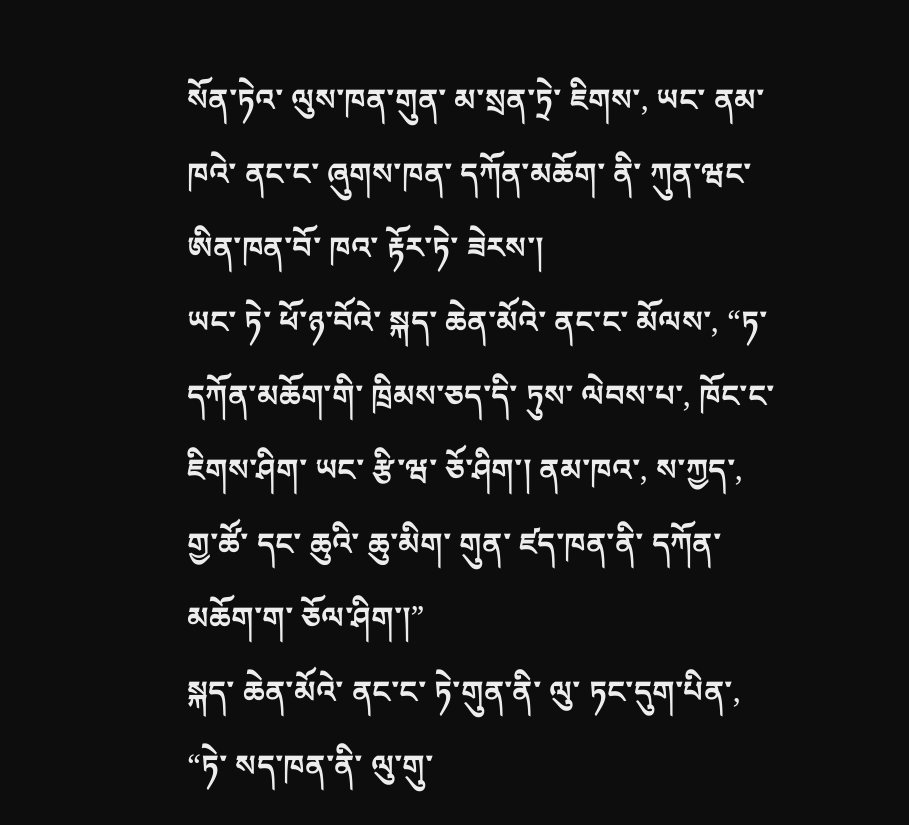སོན་ཏེའ་ ལུས་ཁན་གུན་ མ་སྲན་ཏྲེ་ ཇིགས་, ཡང་ ནམ་ཁའེ་ ནང་ང་ ཞུགས་ཁན་ དཀོན་མཆོག་ ནི་ ཀུན་ཝང་ ཨིན་ཁན་བོ་ ཁའ་ རྟོར་ཏེ་ ཟེརས་།
ཡང་ ཏེ་ ཕོ་ཉ་བོའེ་ སྐད་ ཆེན་མོའེ་ ནང་ང་ མོལས་, “ཏ་ དཀོན་མཆོག་གི་ ཁྲིམས་ཅད་དི་ ཏུས་ ལེབས་པ་, ཁོང་ང་ ཇིགས་ཤིག་ ཡང་ རྩི་ཝ་ ཅོ་ཤིག་། ནམ་ཁའ་, ས་ཀྱད་, གྱ་ཚོ་ དང་ ཆུའི་ ཆུ་མིག་ གུན་ ཛད་ཁན་ནི་ དཀོན་མཆོག་ག་ ཅོལ་ཤིག་།”
སྐད་ ཆེན་མོའེ་ ནང་ང་ ཏེ་གུན་ནི་ ལུ་ ཏང་དུག་པིན་, “ཏེ་ སད་ཁན་ནི་ ལུ་གུ་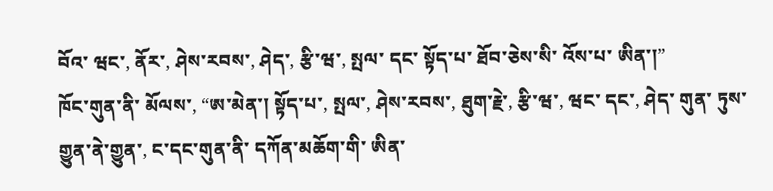བོའ་ ཝང་, ནོར་, ཤེས་རབས་, ཤེད་, རྩི་ཝ་, སྤལ་ དང་ སྟོད་པ་ ཐོབ་ཅེས་སི་ འོས་པ་ ཨིན་།”
ཁོང་གུན་ནི་ མོལས་, “ཨ་མེན་། སྟོད་པ་, སྤལ་, ཤེས་རབས་, ཐུག་རྗེ་, རྩི་ཝ་, ཝང་ དང་, ཤེད་ གུན་ ཏུས་གྱུན་ནེ་གྱུན་, ང་དང་གུན་ནི་ དཀོན་མཆོག་གི་ ཨིན་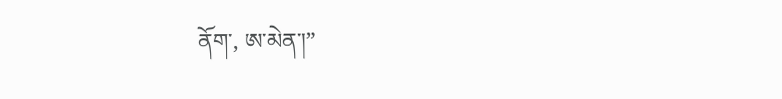ནོག་, ཨ་མེན་།”